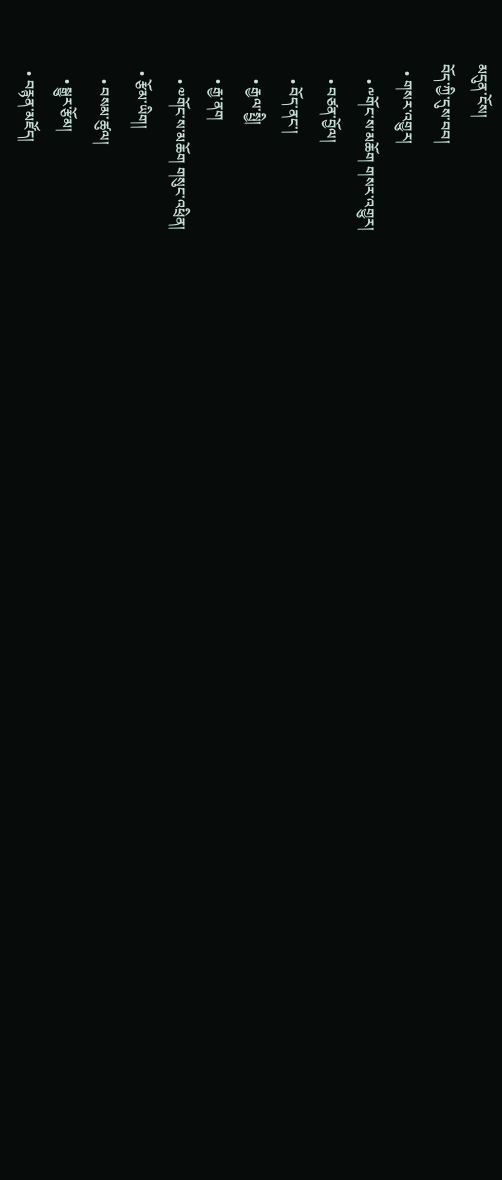མདུན་ངོས།
བོད་ཀྱི་དུས་བབ།
  • གསར་འགྱུར།
    • ༸གོང་ས་མཆོག གསར་འགྱུར།
    • བཙན་བྱོལ།
    • བོད་ནང་།
    • རྒྱལ་སྤྱི།
    • རྒྱ་ནག
    • ༧གོང་ས་མཆོག གསུང་འཕྲིན།
  • རྩོམ་ཡིག།
    • བསམ་ཚུལ།
    • སྒྱུར་རྩོམ།
  • བརྙན་མཛོད།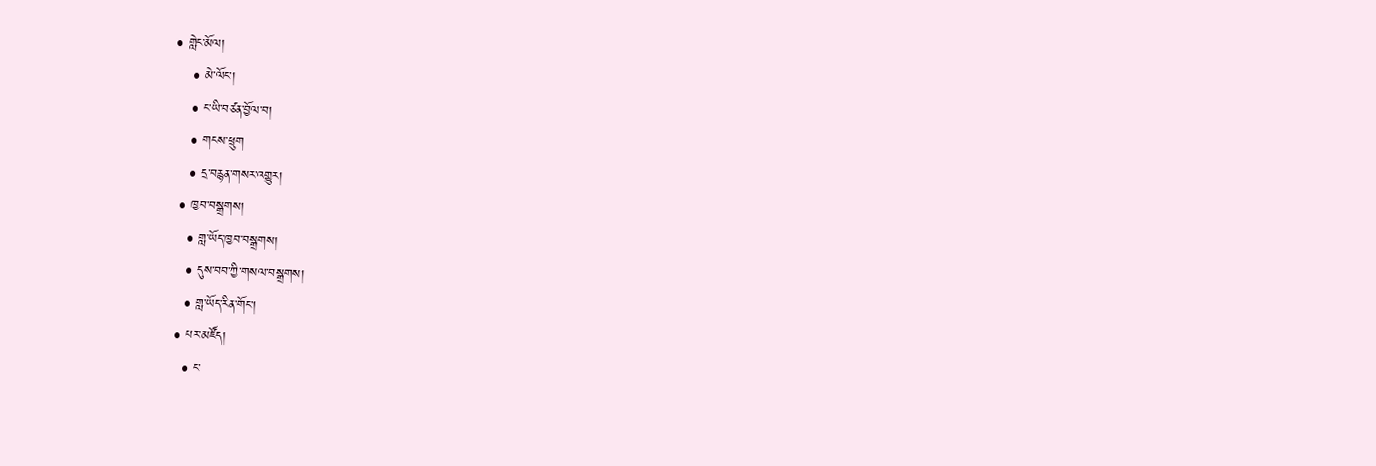• གླེང་མོལ།
    • མེ་ལོང་།
    • ང་ཡི་བཙན་བྱོལ་བ།
    • གངས་ཕྲུག
    • དྲ་བརྙན་གསར་འགྱུར།
  • ཁྱབ་བསྒྲགས།
    • གླ་ཡོད་ཁྱབ་བསྒྲགས།
    • དུས་བབ་ཀྱི་གསལ་བསྒྲགས།
    • གླ་ཡོད་རིན་གོང་།
  • པར་མཛོད།
    • ང་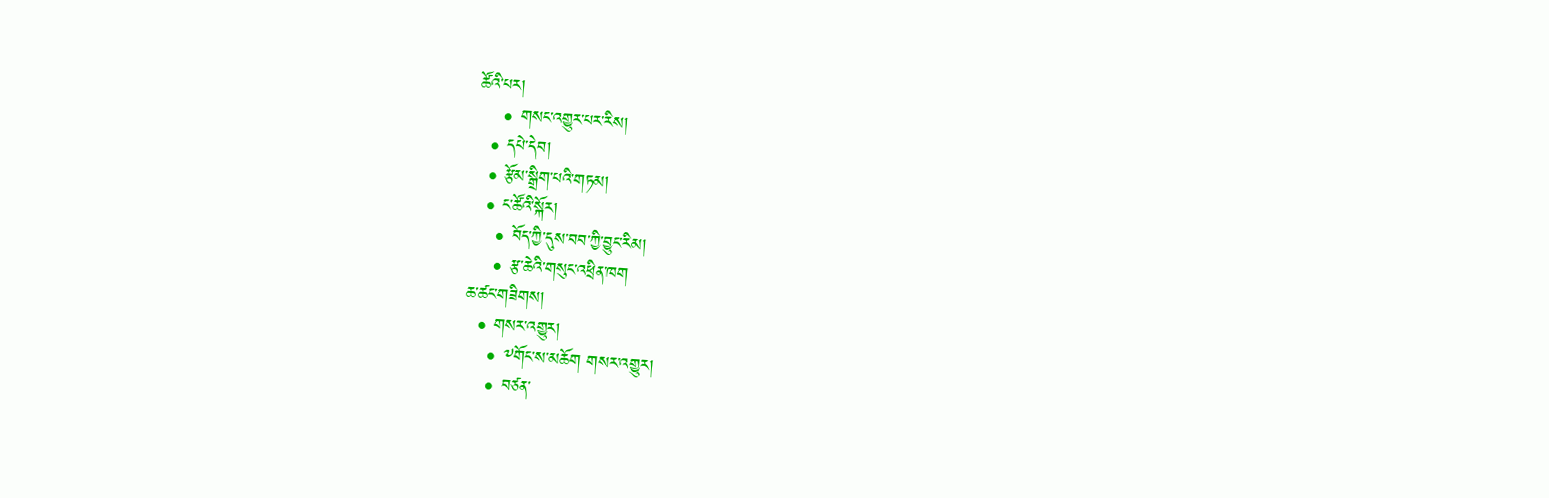ཚོའི་པར།
    • གསང་འགྱུར་པར་རིས།
  • དཔེ་དེབ།
  • རྩོམ་སྒྲིག་པའི་གཏམ།
  • ང་ཚོའི་སྐོར།
    • བོད་ཀྱི་དུས་བབ་ཀྱི་བྱུང་རིམ།
    • རྩ་ཆེའི་གསུང་འཕྲིན་ཁག
ཆ་ཚང་གཟིགས།
  • གསར་འགྱུར།
    • ༸གོང་ས་མཆོག གསར་འགྱུར།
    • བཙན་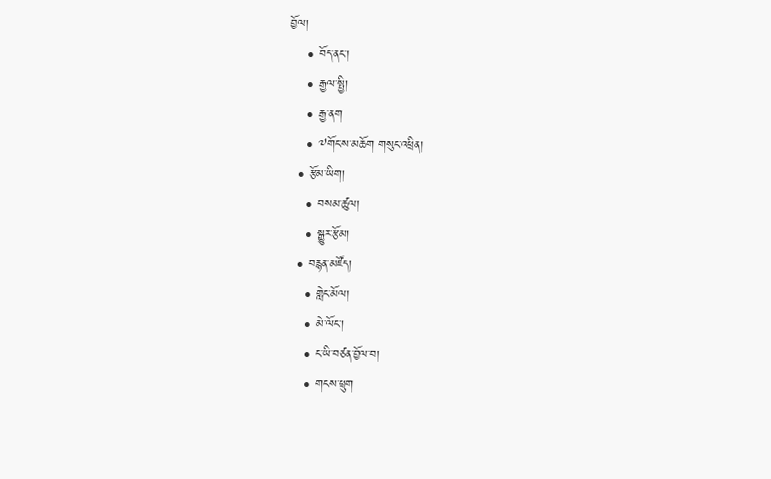བྱོལ།
    • བོད་ནང་།
    • རྒྱལ་སྤྱི།
    • རྒྱ་ནག
    • ༧གོང་ས་མཆོག གསུང་འཕྲིན།
  • རྩོམ་ཡིག།
    • བསམ་ཚུལ།
    • སྒྱུར་རྩོམ།
  • བརྙན་མཛོད།
    • གླེང་མོལ།
    • མེ་ལོང་།
    • ང་ཡི་བཙན་བྱོལ་བ།
    • གངས་ཕྲུག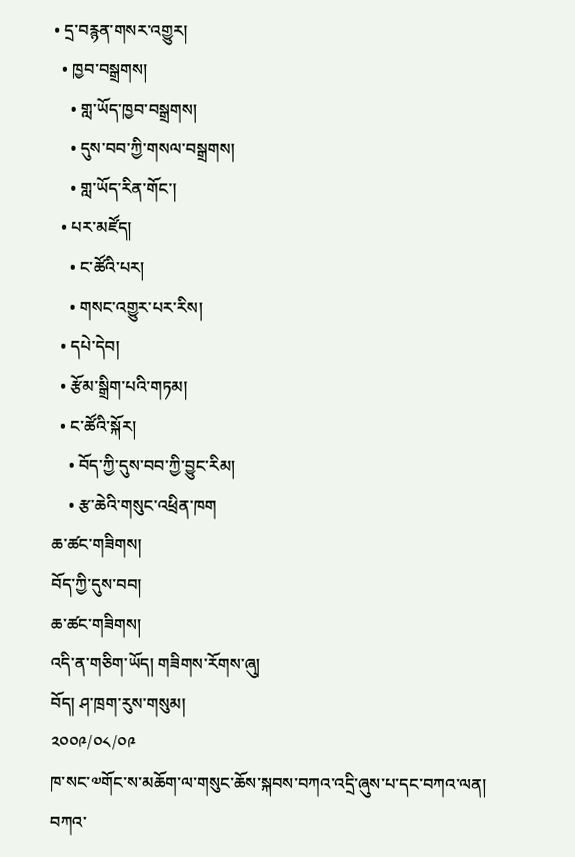• དྲ་བརྙན་གསར་འགྱུར།
  • ཁྱབ་བསྒྲགས།
    • གླ་ཡོད་ཁྱབ་བསྒྲགས།
    • དུས་བབ་ཀྱི་གསལ་བསྒྲགས།
    • གླ་ཡོད་རིན་གོང་།
  • པར་མཛོད།
    • ང་ཚོའི་པར།
    • གསང་འགྱུར་པར་རིས།
  • དཔེ་དེབ།
  • རྩོམ་སྒྲིག་པའི་གཏམ།
  • ང་ཚོའི་སྐོར།
    • བོད་ཀྱི་དུས་བབ་ཀྱི་བྱུང་རིམ།
    • རྩ་ཆེའི་གསུང་འཕྲིན་ཁག
ཆ་ཚང་གཟིགས།
བོད་ཀྱི་དུས་བབ།
ཆ་ཚང་གཟིགས།
འདི་ན་གཅིག་ཡོད། གཟིགས་རོགས་ཞུ།
བོད། ཤ་ཁྲག་རུས་གསུམ།
༢༠༠༩/༠༨/༠༩
ཁ་སང་༧གོང་ས་མཆོག་ལ་གསུང་ཆོས་སྐབས་བཀའ་འདྲི་ཞུས་པ་དང་བཀའ་ལན།
བཀའ་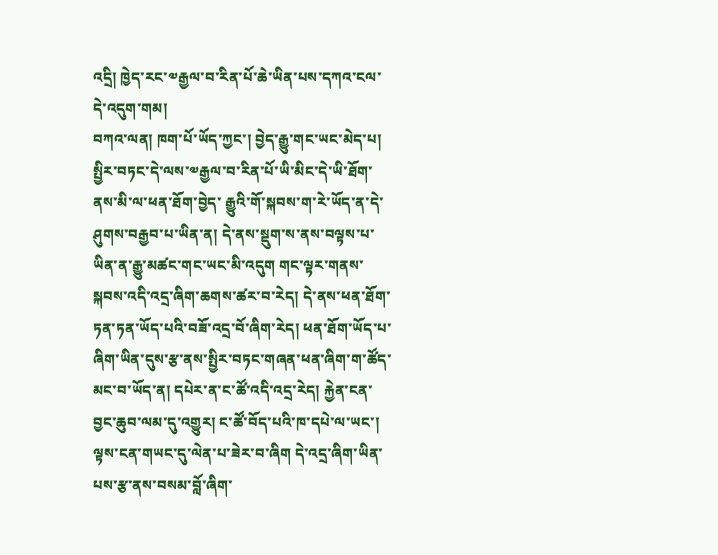འདྲི། ཁྱེད་རང་༧རྒྱལ་བ་རིན་པོ་ཆེ་ཡིན་པས་དཀའ་ངལ་དེ་འདུག་གམ།
བཀའ་ལན། ཁག་པོ་ཡོད་ཀྱང་། བྱེད་རྒྱུ་གང་ཡང་མེད་པ། སྤྱིར་བཏང་དེ་ལས་༧རྒྱལ་བ་རིན་པོ་ཡི་མིང་དེ་ཡི་ཐོག་ནས་མི་ལ་ཕན་ཐོག་བྱེད་ རྒྱུའི་གོ་སྐབས་ག་རེ་ཡོད་ན་དེ་ཤུགས་བརྒྱབ་པ་ཡིན་ན། དེ་ནས་སྡུག་ས་ནས་བལྟས་པ་ཡིན་ན་རྒྱུ་མཚང་གང་ཡང་མི་འདུག གང་ལྟར་གནས་སྐབས་འདི་འདྲ་ཞིག་ཆགས་ཚར་བ་རེད། དེ་ནས་ཕན་ཐོག་ཏན་ཏན་ཡོད་པའི་བཟོ་འདྲ་བོ་ཞིག་རེད། ཕན་ཐོག་ཡོད་པ་ཞིག་ཡིན་དུས་རྩ་ནས་སྤྱིར་བཏང་གཞན་ཕན་ཞིག་ག་ཚོད་མང་བ་ཡོད་ན། དཔེར་ན་ང་ཚོ་འདི་འདྲ་རེད། རྐྱེན་ངན་བྱང་ཆུབ་ལམ་དུ་འགྱུར། ང་ཚོ་བོད་པའི་ཁ་དཔེ་ལ་ཡང་། ལྟས་ངན་གཡང་དུ་ལེན་པ་ཟེར་བ་ཞིག དེ་འདྲ་ཞིག་ཡིན་པས་རྩ་ནས་བསམ་བློ་ཞིག་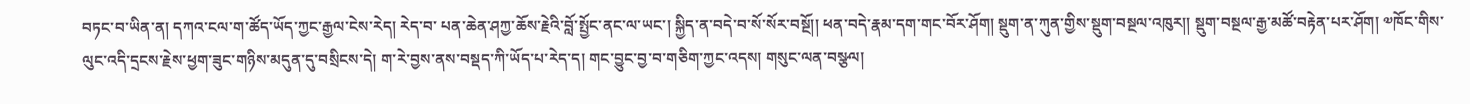བཏང་བ་ཡིན་ན། དཀའ་ངལ་ག་ཚོད་ཡོད་ཀྱང་རྒྱལ་ངེས་རེད། རེད་བ་ པན་ཆེན་ཤཀྱ་ཆོས་རྗེའི་བློ་སྤྱོང་ནང་ལ་ཡང་། སྐྱིད་ན་བདེ་བ་སོ་སོར་བསྔོ།། ཕན་བདེ་རྣམ་དག་གང་བོར་ཤོག། སྡུག་ན་ཀུན་གྱིས་སྡུག་བསྔལ་འཁུར།། སྡུག་བསྔལ་རྒྱ་མཚོ་བརྟེན་པར་ཤོག། ༧ཁོང་གིས་ལུང་འདི་དྲངས་རྗེས་ཕྱག་ཟུང་གཉིས་མདུན་དུ་བསྲིངས་དེ། ག་རེ་བྱས་ནས་བསྡད་ཀི་ཡོད་པ་རེད་ད། གང་བྱུང་བྱ་བ་གཅིག་ཀྱང་འདས། གསུང་ལན་བསྩལ།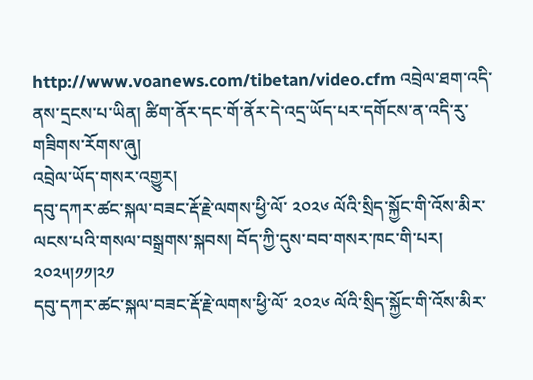http://www.voanews.com/tibetan/video.cfm འབྲེལ་ཐག་འདི་ནས་དྲངས་པ་ཡིན། ཚིག་ནོར་དང་གོ་ནོར་དེ་འདྲ་ཡོད་པར་དགོངས་ན་འདི་རུ་གཟིགས་རོགས་ཞུ།
འབྲེལ་ཡོད་གསར་འགྱུར།
དབུ་དཀར་ཚང་སྐལ་བཟང་རྡོ་རྗེ་ལགས་ཕྱི་ལོ་ ༢༠༢༦ ལོའི་སྲིད་སྐྱོང་གི་འོས་མིར་ལངས་པའི་གསལ་བསྒྲགས་སྐབས། བོད་ཀྱི་དུས་བབ་གསར་ཁང་གི་པར། ༢༠༢༥།༡༡།༢༡
དབུ་དཀར་ཚང་སྐལ་བཟང་རྡོ་རྗེ་ལགས་ཕྱི་ལོ་ ༢༠༢༦ ལོའི་སྲིད་སྐྱོང་གི་འོས་མིར་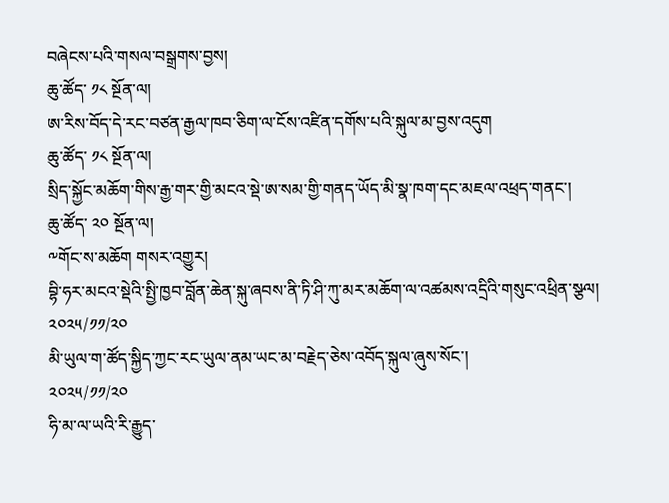བཞེངས་པའི་གསལ་བསྒྲགས་བྱས།
ཆུ་ཚོད་ ༡༨ སྔོན་ལ།
ཨ་རིས་བོད་དེ་རང་བཙན་རྒྱལ་ཁབ་ཅིག་ལ་ངོས་འཛིན་དགོས་པའི་སྐུལ་མ་བྱས་འདུག
ཆུ་ཚོད་ ༡༨ སྔོན་ལ།
སྲིད་སྐྱོང་མཆོག་གིས་རྒྱ་གར་གྱི་མངའ་སྡེ་ཨ་སམ་གྱི་གནད་ཡོད་མི་སྣ་ཁག་དང་མཇལ་འཕྲད་གནང་།
ཆུ་ཚོད་ ༢༠ སྔོན་ལ།
༸གོང་ས་མཆོག གསར་འགྱུར།
བྷི་ཧར་མངའ་སྡེའི་སྤྱི་ཁྱབ་བློན་ཆེན་སྐུ་ཞབས་ནི་ཏི་ཤི་ཀུ་མར་མཆོག་ལ་འཚམས་འདྲིའི་གསུང་འཕྲིན་སྩལ།
༢༠༢༥/༡༡/༢༠
མི་ཡུལ་ག་ཚོད་སྐྱིད་ཀྱང་རང་ཡུལ་ནམ་ཡང་མ་བརྗེད་ཅེས་འབོད་སྐུལ་ཞུས་སོང་།
༢༠༢༥/༡༡/༢༠
ཧི་མ་ལ་ཡའི་རི་རྒྱུད་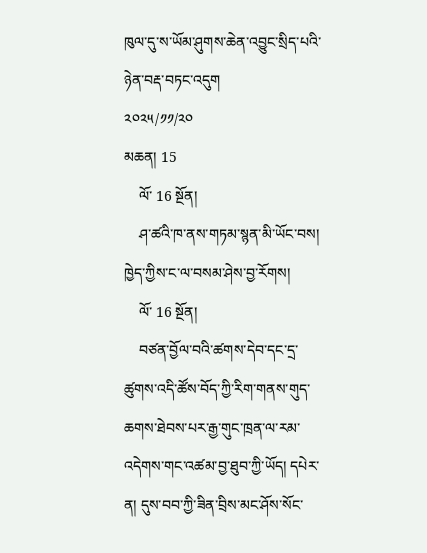ཁུལ་དུ་ས་ཡོམ་ཤུགས་ཆེན་འབྱུང་སྲིད་པའི་ཉེན་བརྡ་བཏང་འདུག
༢༠༢༥/༡༡/༢༠
མཆན། 15
    ལོ་ 16 སྔོན།
    ཤ་ཚའི་ཁ་ནས་གཏམ་སྙན་མི་ཡོང་བས། ཁྱེད་ཀྱིས་ང་ལ་བསམ་ཤེས་བྱ་རོགས།
    ལོ་ 16 སྔོན།
    བཙན་བྱོལ་བའི་ཚགས་དེབ་དང་དྲ་ཚུགས་འདི་ཚོས་བོད་ཀྱི་རིག་གནས་གུད་ཆགས་ཐེབས་པར་རྒྱ་གུང་ཁྲན་ལ་རམ་འདེགས་གང་འཚམ་བྱ་ཐུབ་ཀྱི་ཡོད། དཔེར་ན། དུས་བབ་ཀྱི་ཟིན་བྲིས་མང་ཤོས་སོང་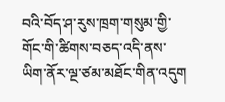བའི་བོད་ཤ་རུས་ཁྲག་གསུམ་གྱི་གོང་གི་ཚིགས་བཅད་འདི་ནས་ཡིག་ནོར་ལྔ་ཙམ་མཐོང་གིན་འདུག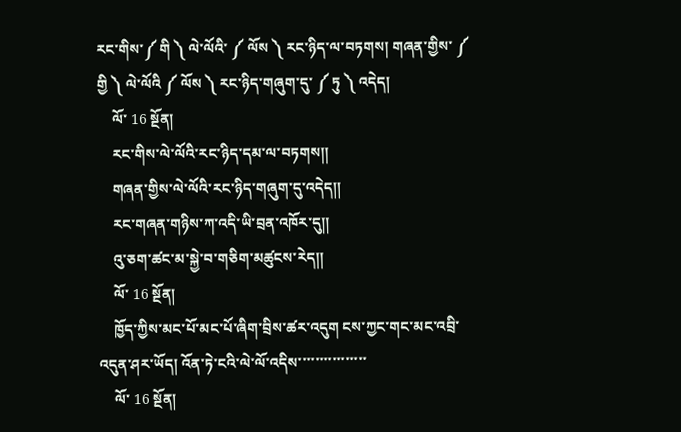རང་གིས་༼ གི ༽ ལེ་ལོའི་ ༼ ལོས ༽ རང་ཉིད་ལ་བཏགས། གཞན་གྱིས་ ༼ གྱི ༽ ལེ་ལོའི ༼ ལོས ༽ རང་ཉིད་གཞུག་དུ་ ༼ ཏུ ༽ འདེད།
    ལོ་ 16 སྔོན།
    རང་གིས་ལེ་ལོའི་རང་ཉིད་དམ་ལ་བཏགས།།
    གཞན་གྱིས་ལེ་ལོའི་རང་ཉིད་གཞུག་དུ་འདེད།།
    རང་གཞན་གཉིས་ཀ་འདི་ཡི་བྲན་འཁོར་དུ།།
    འུ་ཅག་ཚང་མ་སྐྱེ་བ་གཅིག་མཚུངས་རེད།།
    ལོ་ 16 སྔོན།
    ཁྱོད་ཀྱིས་མང་པོ་མང་པོ་ཞིག་བྲིས་ཚར་འདུག ངས་ཀྱང་གང་མང་འབྲི་འདུན་ཤར་ཡོད། འོན་ཏེ་ངའི་ལེ་ལོ་འདིས་་་་་་་་་་་་་་་་
    ལོ་ 16 སྔོན།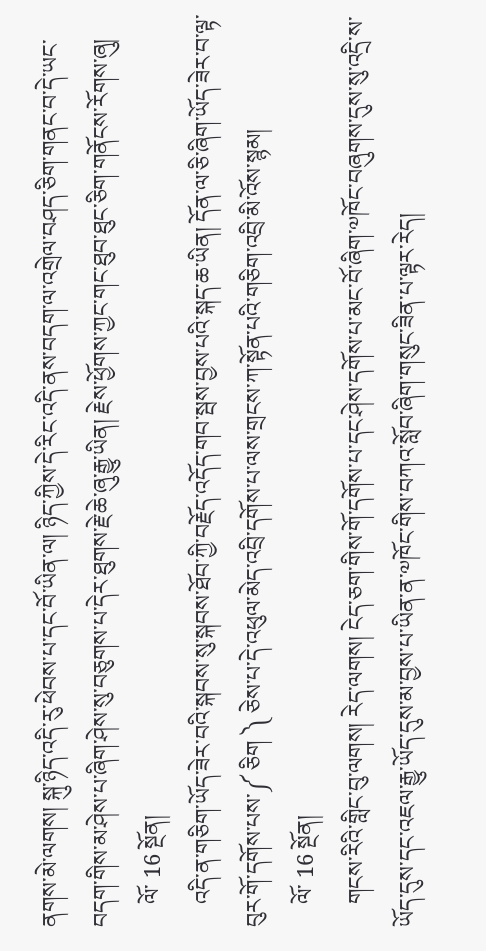ནགས་མེ་ལགས། སྐུ་ཉིད་འདི་རུ་ཕེབས་པ་དང་བོ་ཡིན་ལ། ཉིད་ཀྱིས་དེ་རིང་འདི་ནས་བདག་ལ་འགྲེལ་བཤད་ཅིག་གནང་བ་དེ་ཡང་བདག་གིས་མ་ཤེས་པ་ཞིག་ཤེས་སུ་བཅུགས་པ་དེར་ཐུགས་རྗེ་ཆེ་ཞུ་རྒྱུ་ཡིན། རྗེས་ཕྱོགས་ཀྱང་གང་ཐུབ་ཐུང་ཅིག་གནོངས་རོགས་ཞུ།
    ལོ་ 16 སྔོན།
    འདི་ན་གཅིག་ཡོད་ཟེར་བའི་སྐབས་སུ་སྐབས་ཐོབ་ཀྱི་བརྗོད་འདོད་གབ་སྦས་བྱས་པའི་སྐད་ཆ་ཡིན། དོན་ལ་ཅི་ཞིག་ཡོད་ཟེར་བ་ལྟ་བུར་གོ་དགོས་པས་༼ ཅིག ༽ ཅེས་པ་དེ་འཕུལ་མེད་འབྲི་དགོས་པ་ལས་གྲངས་ཀ་སྟོན་པའི་གཅིག་འབྲི་མི་འོས་སྙམ།
    ལོ་ 16 སྔོན།
    གངས་རིའི་གླིང་བུ་ལགས། རེད་ལགས། ངེད་ཅག་གིས་གོ་དགོས་པ་དང་ཤེས་དགོས་པ་མང་བོ་ཞིག་༧ཁོང་བཞུགས་དུས་སུ་འདྲི་ས་ཡོད་དུས་དང་འཇལ་རྒྱུ་ཡོད་དུས་མ་བྱས་པ་ཡིན་ན་༧ཁོང་གིས་བཀའ་སློབ་ཞིག་གསུང་ཟིན་པ་ལྟར་རེད།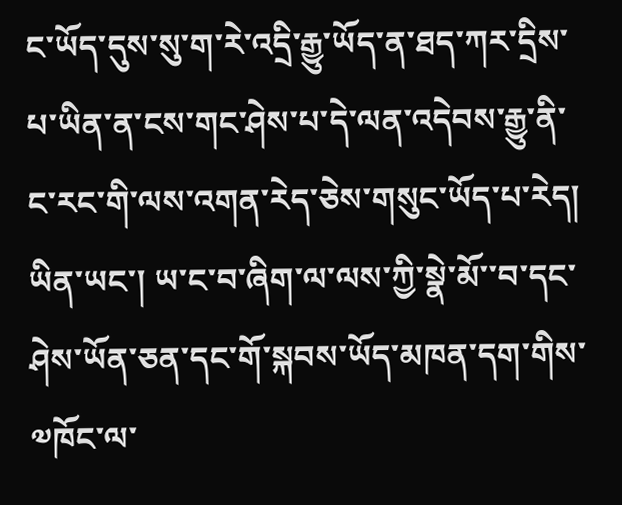ང་ཡོད་དུས་སུ་ག་རེ་འདྲི་རྒྱུ་ཡོད་ན་ཐད་ཀར་དྲིས་པ་ཡིན་ན་ངས་གང་ཤེས་པ་དེ་ལན་འདེབས་རྒྱུ་ནི་ང་རང་གི་ལས་འགན་རེད་ཅེས་གསུང་ཡོད་པ་རེད། ཡིན་ཡང་། ཡ་ང་བ་ཞིག་ལ་ལས་ཀྱི་སྣེ་མོ་་བ་དང་ཤེས་ཡོན་ཅན་དང་གོ་སྐབས་ཡོད་མཁན་དག་གིས་༧ཁོང་ལ་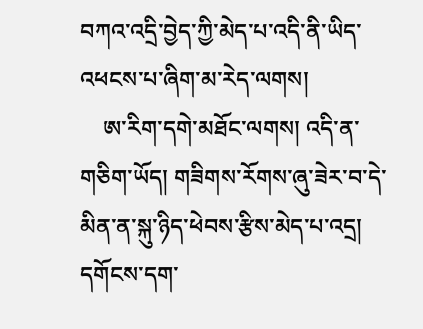བཀའ་འདྲི་བྱེད་ཀྱི་མེད་པ་འདི་ནི་ཡིད་འཕངས་པ་ཞིག་མ་རེད་ལགས།
    ཨ་རིག་དགེ་མཐོང་ལགས། འདི་ན་གཅིག་ཡོད། གཟིགས་རོགས་ཞུ་ཟེར་བ་དེ་མིན་ན་སྐུ་ཉིད་ཕེབས་རྩིས་མེད་པ་འདྲ། དགོངས་དག་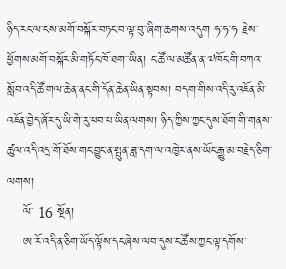ཉིད་རང་ལ་ངས་མགོ་བསྐོར་བཏང་བ་ལྟ་བུ་་ཞིག་ཆགས་འདུག ཧ་ཧ་ཧ རྗེས་ཕྱོགས་མགོ་བསྐོར་མི་གཏོང་ཁོ་ཐག་་ཡིན། ང་ཚོ་ལ་མཚོན་ན་༧ཁོང་གི་བཀའ་སློབ་འདི་ཚོ་གལ་ཆེན་ནང་གི་དོན་ཆེན་ཡིན་སྟབས། བདག་གིས་འདི་རུ་འཇོན་མི་འཇོན་བྱེད་ཞོར་དུ་ཡི་གེ་རུ་ཕབ་པ་ཡིན་ལགས། ཉིད་ཀྱིས་ཀྱང་དུས་ཐོག་གི་གནས་ཚུལ་འདི་འདྲ་གོ་ཐོས་གང་བྱུང་ན་སྤུན་ཟླ་དག་ལ་འཁྱེར་ནས་ཡོང་རྒྱུ་མ་བརྗེད་ཅིག་ལགས།
    ལོ་ 16 སྔོན།
    ཨ་རོ་འདི་ན་ཅིག་ཡོད་ལྟོས་དང་ཞེས་ལབ་དུས་ང་ཚོས་ཀྱང་ལྟ་དགོས་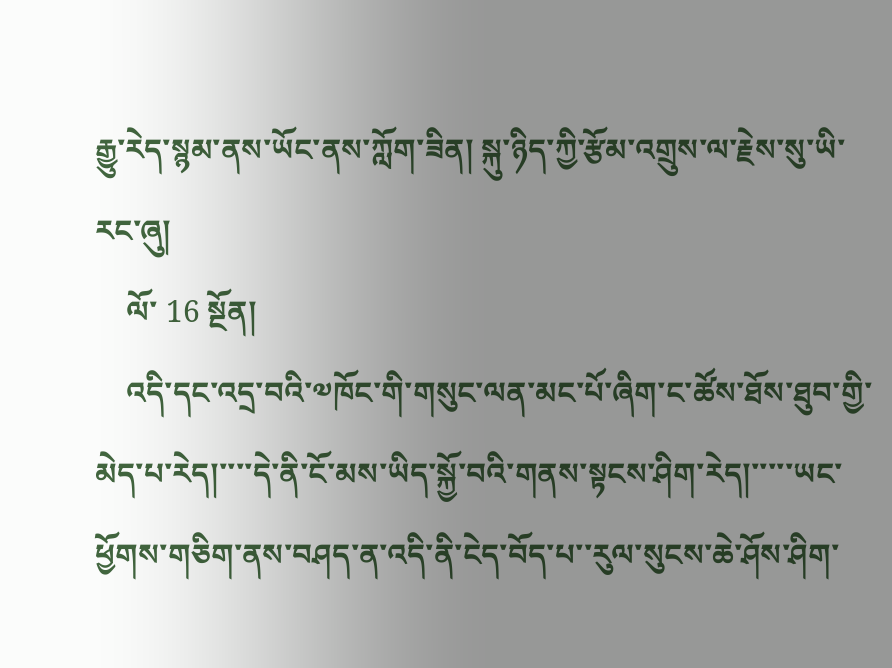རྒྱུ་རེད་སྙམ་ནས་ཡོང་ནས་ཀློག་ཟིན། སྐུ་ཉིད་ཀྱི་རྩོམ་འགྲུས་ལ་རྗེས་སུ་ཡི་རང་ཞུ།
    ལོ་ 16 སྔོན།
    འདི་དང་འདྲ་བའི་༧ཁོང་གི་གསུང་ལན་མང་པོ་ཞིག་ང་ཚོས་ཐོས་ཐུབ་གྱི་མེད་པ་རེད།་་་་དེ་ནི་ངོ་མས་ཡིད་སྐྱོ་བའི་གནས་སྟངས་ཤིག་རེད།་་་་་ཡང་ཕྱོགས་གཅིག་ནས་བཤད་ན་འདི་ནི་ངེད་བོད་པ་་རུལ་སུངས་ཆེ་ཤོས་ཤིག་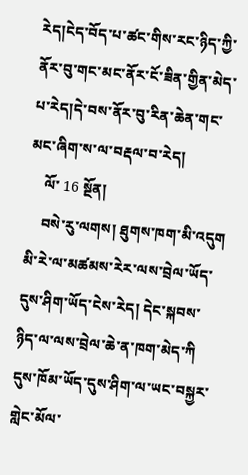རེད།ངེད་བོད་པ་ཚང་གིས་རང་ཉིད་ཀྱི་ནོར་བུ་གང་མང་ནོར་ངོ་ཟིན་གྱིན་མེད་པ་རེད།དེ་བས་ནོར་བུ་རིན་ཆེན་གང་མང་ཞིག་ས་ལ་བརྡལ་བ་རེད།
    ལོ་ 16 སྔོན།
    བསེ་རུ་ལགས། ཐུགས་ཁག་མི་འདུག མི་རེ་ལ་མཚམས་རེར་ལས་བྲེལ་ཡོད་དུས་ཤིག་ཡོད་ངེས་རེད། དེང་སྐབས་ཉིད་ལ་ལས་བྲེལ་ཆེ་ན་ཁག་མེད་ཀི དུས་ཁོམ་ཡོད་དུས་ཤིག་ལ་ཡང་བསྐྱར་གླེང་མོལ་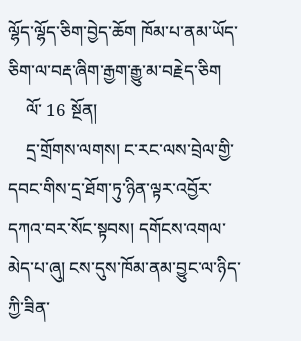ལྷོད་ལྷོད་ཅིག་བྱེད་ཆོག ཁོམ་པ་ནམ་ཡོད་ཅིག་ལ་བརྡ་ཞིག་རྒྱག་རྒྱུ་མ་བརྗེད་ཅིག
    ལོ་ 16 སྔོན།
    དྲ་གྲོགས་ལགས། ང་རང་ལས་བྲེལ་གྱི་དབང་གིས་དྲ་ཐོག་ཏུ་ཉིན་ལྟར་འབྱོར་དཀའ་བར་སོང་སྟབས། དགོངས་འགལ་མེད་པ་ཞུ། ངས་དུས་ཁོམ་ནམ་བྱུང་ལ་ཉིད་ཀྱི་ཟིན་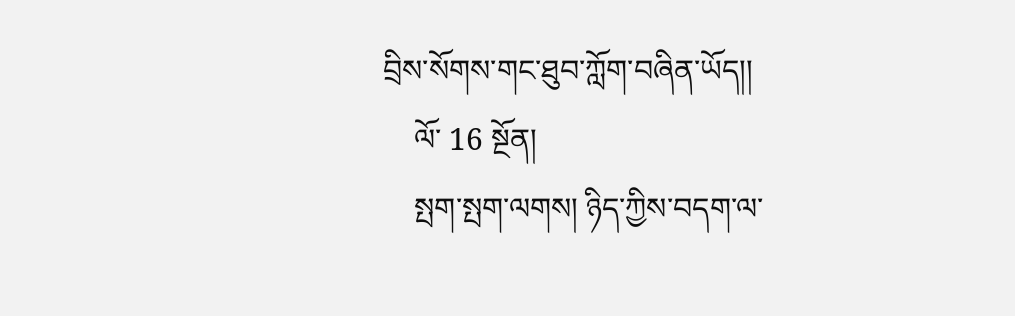བྲིས་སོགས་གང་ཐུབ་ཀློག་བཞིན་ཡོད།།
    ལོ་ 16 སྔོན།
    སྤག་སྤག་ལགས། ཉིད་ཀྱིས་བདག་ལ་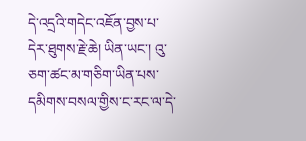དེ་འདྲའི་གདེང་འཇོན་བྱས་པ་དེར་ཐུགས་རྗེ་ཆེ། ཡིན་ཡང་། འུ་ཅག་ཚང་མ་གཅིག་ཡིན་པས་དམིགས་བསལ་གྱིས་ང་རང་ལ་དེ་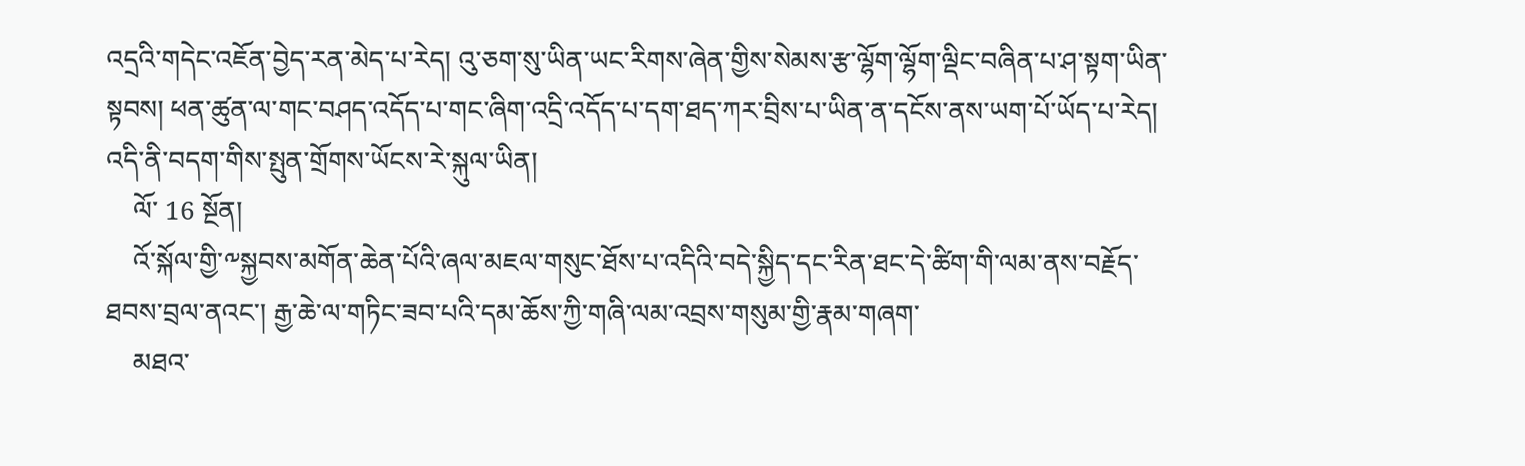འདྲའི་གདེང་འཇོན་བྱེད་རན་མེད་པ་རེད། འུ་ཅག་སུ་ཡིན་ཡང་རིགས་ཞེན་གྱིས་སེམས་རྩ་ལྷོག་ལྷོག་ལྡིང་བཞིན་པ་ཤ་སྟག་ཡིན་སྟབས། ཕན་ཚུན་ལ་གང་བཤད་འདོད་པ་གང་ཞིག་འདྲི་འདོད་པ་དག་ཐད་ཀར་བྲིས་པ་ཡིན་ན་དངོས་ནས་ཡག་པོ་ཡོད་པ་རེད། འདི་ནི་བདག་གིས་སྤུན་གྲོགས་ཡོངས་རེ་སྐུལ་ཡིན།
    ལོ་ 16 སྔོན།
    འོ་སྐོལ་གྱི་༸སྐྱབས་མགོན་ཆེན་པོའི་ཞལ་མཇལ་གསུང་ཐོས་པ་འདིའི་བདེ་སྐྱིད་དང་རིན་ཐང་དེ་ཚིག་གི་ལམ་ནས་བརྗོད་ཐབས་བྲལ་ནའང་། རྒྱ་ཆེ་ལ་གཏིང་ཟབ་པའི་དམ་ཆོས་ཀྱི་གཞི་ལམ་འབྲས་གསུམ་གྱི་རྣམ་གཞག་
    མཐའ་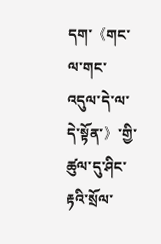དག་《གང་ལ་གང་འདུལ་དེ་ལ་དེ་སྟོན་》་གྱི་ཚུལ་དུ་ཤིང་རྟའི་སྲོལ་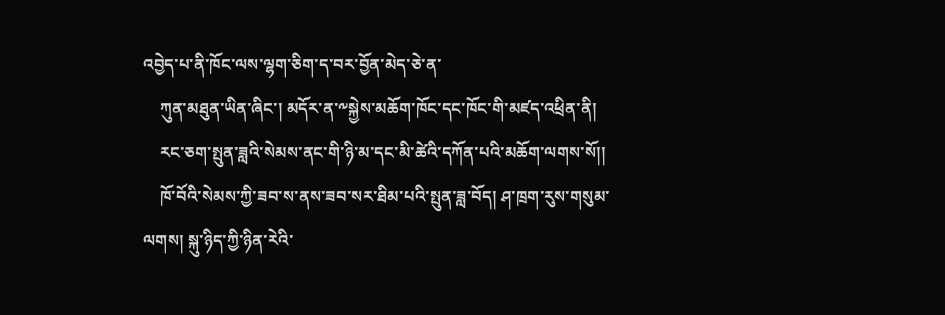འབྱེད་པ་ནི་ཁོང་ལས་ལྷག་ཅིག་ད་བར་བྱོན་མེད་ཅེ་ན་
    ཀུན་མཐུན་ཡིན་ཞིང་། མདོར་ན་༸སྐྱེས་མཆོག་ཁོང་དང་ཁོང་གི་མཛད་འཕྲིན་ནི།
    རང་ཅག་སྤུན་ཟླའི་སེམས་ནང་གི་ཉི་མ་དང་མི་ཚེའི་དཀོན་པའི་མཆོག་ལགས་སོ།།
    ཁོ་བོའི་སེམས་ཀྱི་ཟབ་ས་ནས་ཟབ་སར་ཐིམ་པའི་སྤུན་ཟླ་བོད། ཤ་ཁྲག་རུས་གསུམ་ལགས། སྐུ་ཉིད་ཀྱི་ཉིན་རེའི་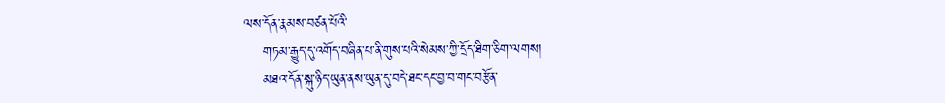ལས་དོན་རྣམས་བཙན་པོའི་
    གཏམ་རྒྱུད་དུ་འགོད་བཞིན་པ་ནི་གུས་པའི་སེམས་ཀྱི་དྲོད་ཐིག་ཅིག་ལགས།
    མཐའ་དོན་སྐུ་ཉིད་ཡུན་ནས་ཡུན་དུ་བདེ་ཐང་དང་བྱ་བ་གང་བརྩོན་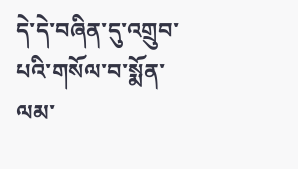དེ་དེ་བཞིན་དུ་འགྲུབ་པའི་གསོལ་བ་སྨོན་ལམ་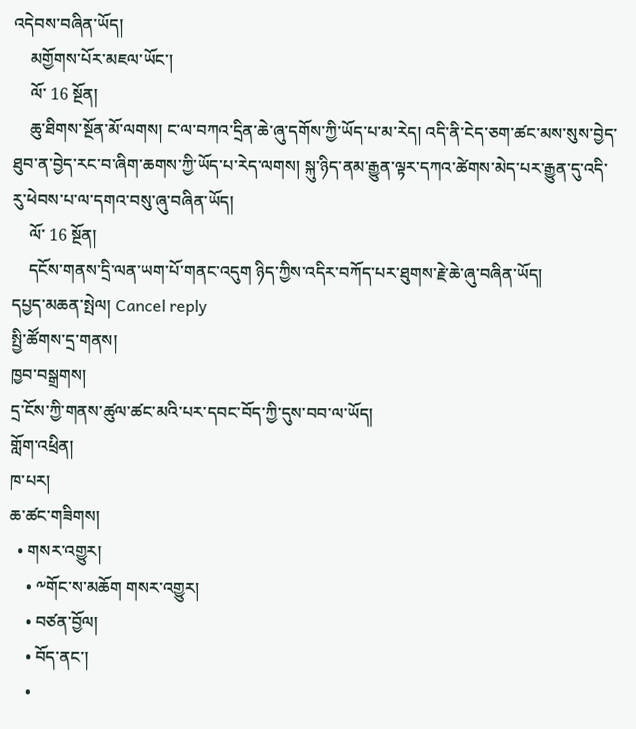འདེབས་བཞིན་ཡོད།
    མགྱོགས་པོར་མཇལ་ཡོང་།
    ལོ་ 16 སྔོན།
    ཆུ་ཐིགས་སྔོན་མོ་ལགས། ང་ལ་བཀའ་དྲིན་ཆེ་ཞུ་དགོས་ཀྱི་ཡོད་པ་མ་རེད། འདི་ནི་ངེད་ཅག་ཚང་མས་སུས་བྱེད་ཐུབ་ན་བྱེད་རང་བ་ཞིག་ཆགས་ཀྱི་ཡོད་པ་རེད་ལགས། སྐུ་ཉིད་ནམ་རྒྱུན་ལྟར་དཀའ་ཚེགས་མེད་པར་རྒྱུན་དུ་འདི་རུ་ཕེབས་པ་ལ་དགའ་བསུ་ཞུ་བཞིན་ཡོད།
    ལོ་ 16 སྔོན།
    དངོས་གནས་དྲི་ལན་ཡག་པོ་གནང་འདུག ཉིད་ཀྱིས་འདིར་བཀོད་པར་ཐུགས་རྗེ་ཆེ་ཞུ་བཞིན་ཡོད།
དཔྱད་མཆན་སྤེལ། Cancel reply
སྤྱི་ཚོགས་དྲ་གནས།
ཁྱབ་བསྒྲགས།
དྲ་ངོས་ཀྱི་གནས་ཚུལ་ཚང་མའི་པར་དབང་བོད་ཀྱི་དུས་བབ་ལ་ཡོད།
གློག་འཕྲིན།
ཁ་པར།
ཆ་ཚང་གཟིགས།
  • གསར་འགྱུར།
    • ༸གོང་ས་མཆོག གསར་འགྱུར།
    • བཙན་བྱོལ།
    • བོད་ནང་།
    •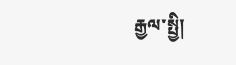རྒྱལ་སྤྱི།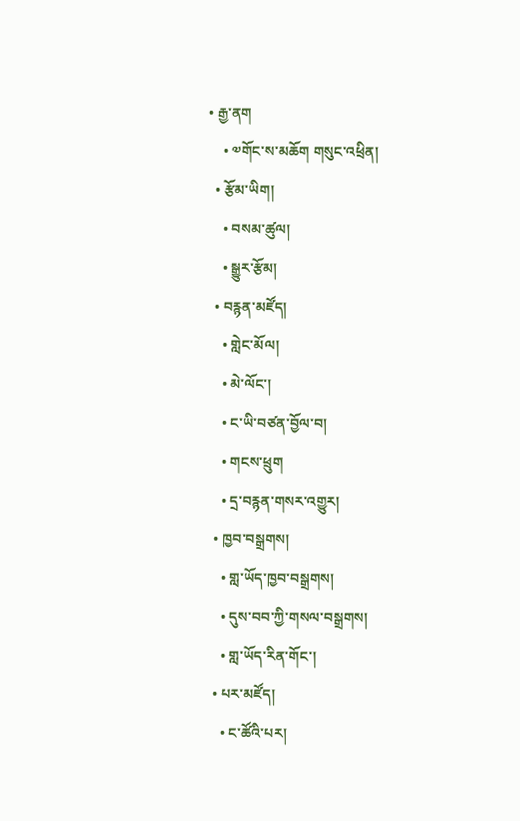• རྒྱ་ནག
    • ༧གོང་ས་མཆོག གསུང་འཕྲིན།
  • རྩོམ་ཡིག།
    • བསམ་ཚུལ།
    • སྒྱུར་རྩོམ།
  • བརྙན་མཛོད།
    • གླེང་མོལ།
    • མེ་ལོང་།
    • ང་ཡི་བཙན་བྱོལ་བ།
    • གངས་ཕྲུག
    • དྲ་བརྙན་གསར་འགྱུར།
  • ཁྱབ་བསྒྲགས།
    • གླ་ཡོད་ཁྱབ་བསྒྲགས།
    • དུས་བབ་ཀྱི་གསལ་བསྒྲགས།
    • གླ་ཡོད་རིན་གོང་།
  • པར་མཛོད།
    • ང་ཚོའི་པར།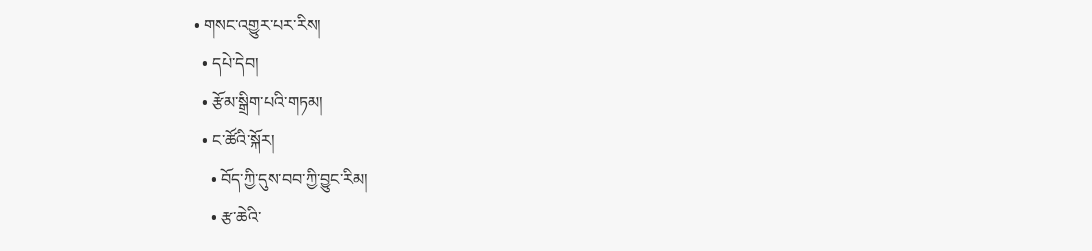• གསང་འགྱུར་པར་རིས།
  • དཔེ་དེབ།
  • རྩོམ་སྒྲིག་པའི་གཏམ།
  • ང་ཚོའི་སྐོར།
    • བོད་ཀྱི་དུས་བབ་ཀྱི་བྱུང་རིམ།
    • རྩ་ཆེའི་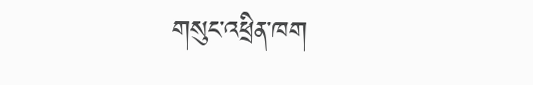གསུང་འཕྲིན་ཁག